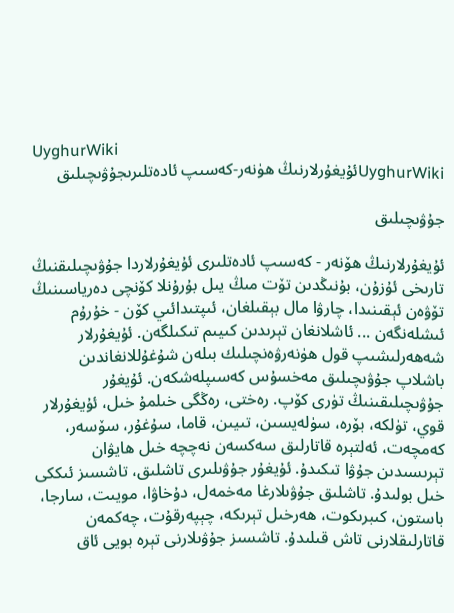UyghurWiki
UyghurWikiئۇيغۇرلارنىڭ ھۈنەر-كەسىپ ئادەتلىرىجۇۋىچىلىق

جۇۋىچىلىق

ئۇيغۇرلارنىڭ ھۆنەر - كەسىپ ئادەتلىرى ئۇيغۇرلاردا جۇۋىچىلىقنىڭ تارىخى ئۇزۇن، بۇنىڭدىن تۆت مىڭ يىل بۇرۇنلا كۆنچى دەرياسىنىڭ تۆۋەن ئېقىنىدا، چارۋا مال بېقىلغان، ئىپتىدائىي كۆن - خۇرۇم ئىشلەنگەن ... ئاشلانغان تېرىدىن كىيىم تىكىلگەن. ئۇيغۇرلار شەھەرلىشىپ قول ھۈنەرۋەنچىلىك بىلەن شۇغۇللانغاندىن باشلاپ جۇۋىچىلىق مەخسۇس كەسىپلەشكەن. ئۇيغۇر جۇۋىچىلىقىنىڭ تۈرى كۆپ. رەختى، رەڭگى خىلمۇ خىل، ئۇيغۇرلار قوي، تۈلكە، بۆرە، سۈلەيسىن، تىيىن، قاما، سۇغۇر، سۆسەر، كەمچەت، ئەلتېرە قاتارلىق سەكسەن نەچچە خىل ھايۋان تېرىسىدىن جۇۋا تىكىدۇ. ئۇيغۇر جۇۋىلىرى تاشلىق، تاشسىز ئىككى خىل بولىدۇ. تاشلىق جۇۋىلارغا مەخمەل، دۇخاۋا، مويىت، سارجا، باستون، كىبرىكوت، ھەرخىل تېرىكە، چېپەرقۇت، چەكمەن قاتارلىقلارنى تاش قىلىدۇ. تاشسىز جۇۋىلارنى تېرە بويى ئاق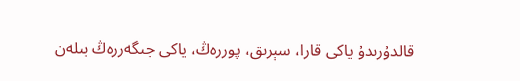قالدۇرىدۇ ياكى قارا، سېرىق، پوررەڭ، ياكى جىگەررەڭ بىلەن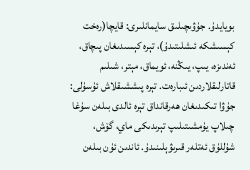بويايدۇ. جۇۋىچىلىق سايمانلىرى: قايچا(رەخت كېسىشكە ئىشلىتىدۇ)، تېرە كېسىدىغان پىچاق، ئەندىزە، يىپ، يىڭنە، ئويماق، مېتر، شىلىم قاتارلىقلاردىن ئىبارەت. تېرە پىششىقلاش ئۇسۇلى: جۇۋا تىكىدىغان ھەرقانداق تېرە ئالدى بىلەن سۇغا چىلاپ يۇمشىتىلىپ تېرىدىكى ماي، گۆش، شۇللۇق ئەتلەر قىرىۋېلىنىدۇ. ئاندىن ئۇن بىلەن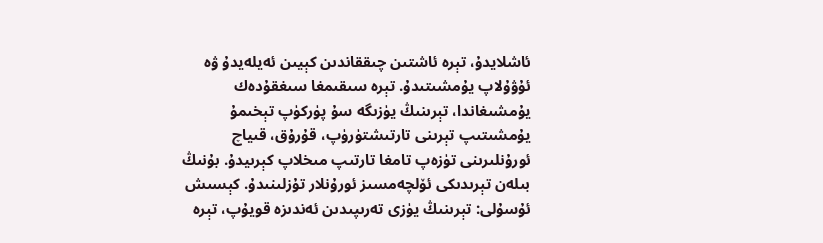ئاشلايدۇ، تېرە ئاشتىن چىققاندىن كېيىن ئەيلەيدۇ ۋە ئۇۋۇلاپ يۇمشىتىدۇ. تېرە سىقىمغا سىغقۇدەك يۇمشىغاندا، تېرىنىڭ يۈزىگە سۇ پۈركۈپ تېخىمۇ يۇمشىتىپ تېرىنى تارتىشتۈرۈپ، قۇرۇق، قىياچ ئورۇنلىرىنى تۈزەپ تامغا تارتىپ مىخلاپ كېرىيدۇ. بۇنىڭ بىلەن تېرىدىكى ئۆلچەمسىز ئورۇنلار تۇزلىنىدۇ. كېسىش ئۇسۇلى: تېرىنىڭ يۈزى تەرىپىدىن ئەندىزە قويۇپ، تېرە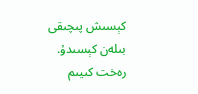كېسىش پىچىقى بىلەن كېسىدۇ. رەخت كىيىم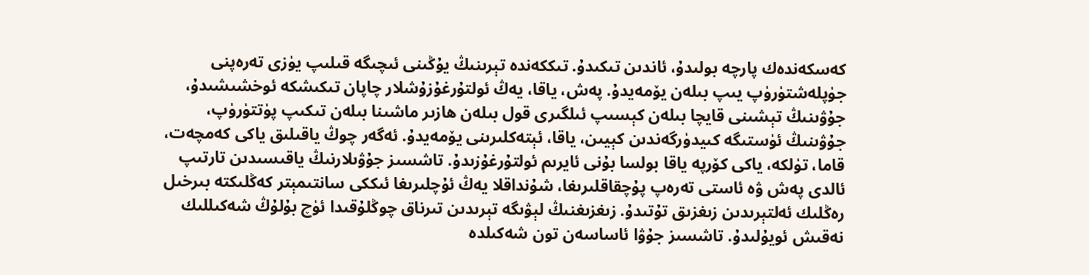كەسكەندەك پارچە بولىدۇ، ئاندىن تىكىدۇ. تىككەندە تېرىنىڭ يۇڭىنى ئىچىگە قىلىپ يۈزى تەرەپنى جۈپلەشتۈرۈپ يىپ بىلەن يۆمەيدۇ. پەش، ياقا، يەڭ ئولتۇرغۇزۇشلار چاپان تىكىشكە ئوخشىشىدۇ، جۇۋىنىڭ تېشىنى قايچا بىلەن كېسىپ ئىلگىرى قول بىلەن ھازىر ماشىنا بىلەن تىكىپ پۈتتۈرۈپ، جۇۋىنىڭ ئۈستىگە كىيدۈرگەندىن كېيىن، ياقا، ئېتەكلىرىنى يۆمەيدۇ. ئەگەر چوڭ ياقىلىق ياكى كەمچەت، قاما، تۈلكە، ياكى كۆرپە ياقا بولسا بۇنى ئايرىم ئولتۇرغۇزىدۇ. تاشسىز جۇۋىلارنىڭ ياقىسىدىن تارتىپ ئالدى پەش ۋە ئاستى تەرەپ پۇچقاقلىرىغا، شۇنداقلا يەڭ ئۇچلىرىغا ئىككى سانتىمېتر كەڭلىكتە بىرخىل رەڭلىك ئەلتېرىدىن زىغزىق تۇتىدۇ. زىغزىغنىڭ لېۋىگە تېرىدىن تىرناق چوڭلۇقىدا ئۈچ بۇلۇڭ شەكىللىك نەقىش ئويۇلىدۇ. تاشسىز جۇۋا ئاساسەن تون شەكىلدە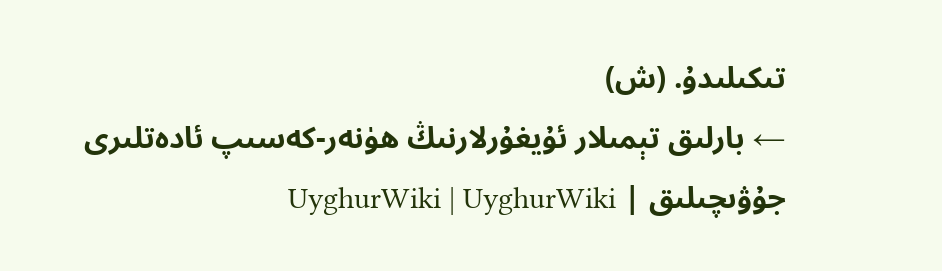تىكىلىدۇ. (ش)
← بارلىق تېمىلار ئۇيغۇرلارنىڭ ھۈنەر-كەسىپ ئادەتلىرى
جۇۋىچىلىق | UyghurWiki | UyghurWiki